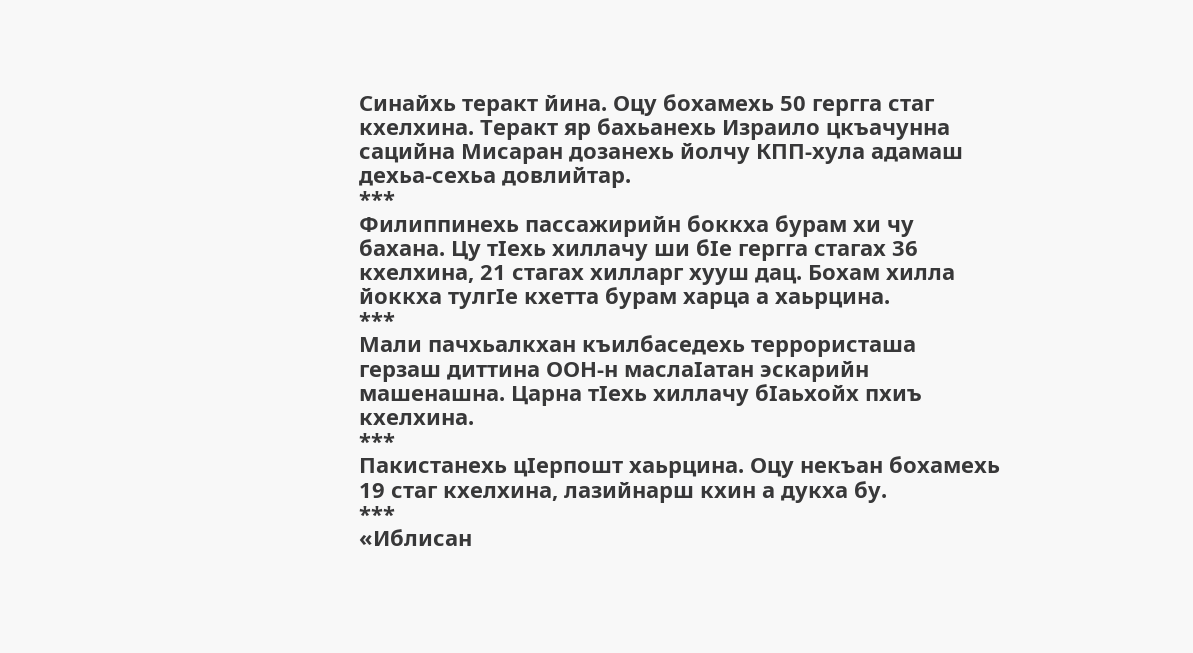Синайхь теракт йина. Оцу бохамехь 50 гергга стаг кхелхина. Теракт яр бахьанехь Израило цкъачунна сацийна Мисаран дозанехь йолчу КПП-хула адамаш дехьа-сехьа довлийтар.
***
Филиппинехь пассажирийн боккха бурам хи чу бахана. Цу тIехь хиллачу ши бIе гергга стагах 36 кхелхина, 21 стагах хилларг хууш дац. Бохам хилла йоккха тулгIе кхетта бурам харца а хаьрцина.
***
Мали пачхьалкхан къилбаседехь террористаша герзаш диттина ООН-н маслаIатан эскарийн машенашна. Царна тIехь хиллачу бIаьхойх пхиъ кхелхина.
***
Пакистанехь цIерпошт хаьрцина. Оцу некъан бохамехь 19 стаг кхелхина, лазийнарш кхин а дукха бу.
***
«Иблисан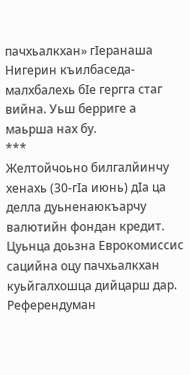пачхьалкхан» гIеранаша Нигерин къилбаседа-малхбалехь бIе гергга стаг вийна. Уьш берриге а маьрша нах бу.
***
Желтойчоьно билгалйинчу хенахь (30-гIа июнь) дIа ца делла дуьненаюкъарчу валютийн фондан кредит. Цуьнца доьзна Еврокомиссис сацийна оцу пачхьалкхан куьйгалхошца дийцарш дар. Референдуман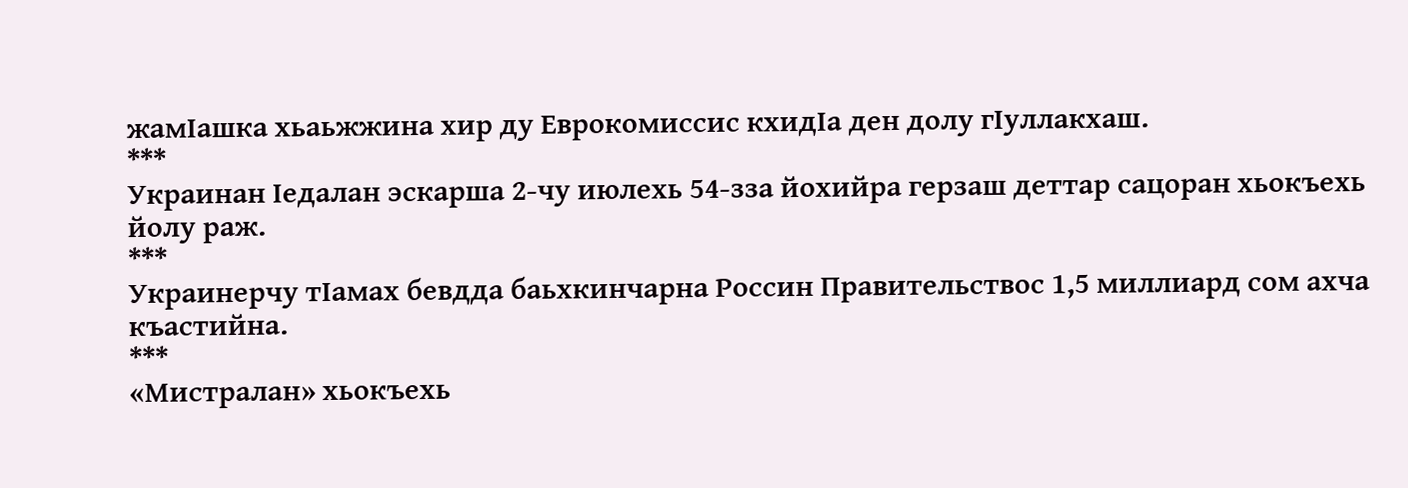жамIашка хьаьжжина хир ду Еврокомиссис кхидIа ден долу гIуллакхаш.
***
Украинан Iедалан эскарша 2-чу июлехь 54-зза йохийра герзаш деттар сацоран хьокъехь йолу раж.
***
Украинерчу тIамах бевдда баьхкинчарна Россин Правительствос 1,5 миллиард сом ахча къастийна.
***
«Мистралан» хьокъехь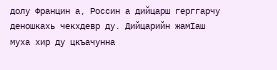долу Францин а, Россин а дийцарш герггарчу деношкахь чекхдевр ду. Дийцарийн жамIаш муха хир ду цкъачунна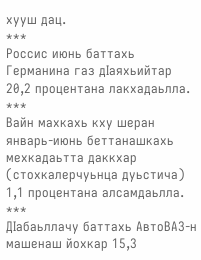хууш дац.
***
Россис июнь баттахь Германина газ дIаяхьийтар 20,2 процентана лакхадаьлла.
***
Вайн махкахь кху шеран январь-июнь беттанашкахь мехкадаьтта даккхар (стохкалерчуьнца дуьстича) 1,1 процентана алсамдаьлла.
***
ДIабаьллачу баттахь АвтоВАЗ-н машенаш йохкар 15,3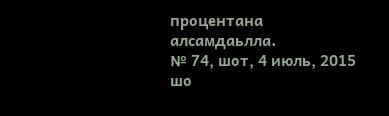процентана алсамдаьлла.
№ 74, шот, 4 июль, 2015 шо